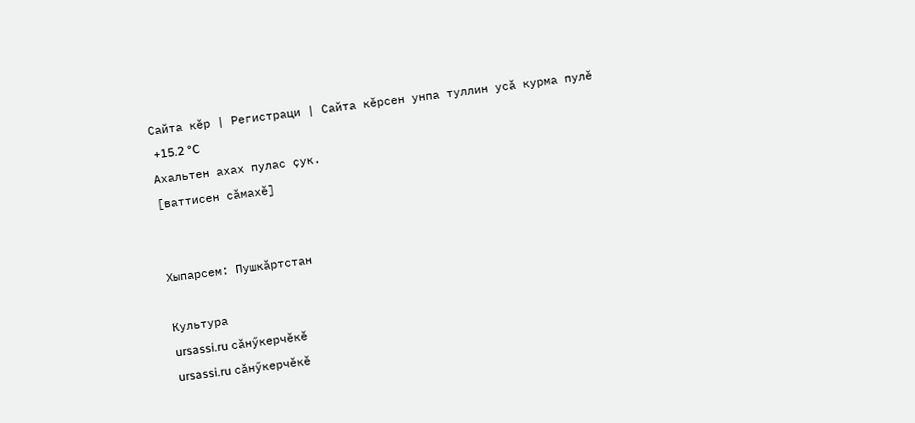Сайта кӗр | Регистраци | Сайта кӗрсен унпа туллин усӑ курма пулӗ
 +15.2 °C
Ахальтен ахах пулас ҫук.
[ваттисен сӑмахӗ]


Хыпарсем: Пушкӑртстан

Культура
ursassi.ru сӑнӳкерчӗкӗ
ursassi.ru сӑнӳкерчӗкӗ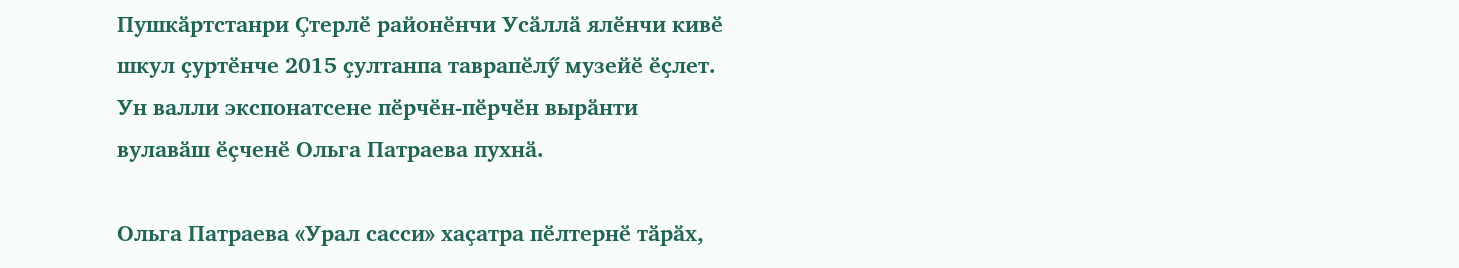Пушкӑртстанри Ҫтерлӗ районӗнчи Усӑллӑ ялӗнчи кивӗ шкул ҫуртӗнче 2015 ҫултанпа таврапӗлӳ музейӗ ӗҫлет. Ун валли экспонатсене пӗрчӗн-пӗрчӗн вырӑнти вулавӑш ӗҫченӗ Ольга Патраева пухнӑ.

Ольга Патраева «Урал сасси» хаҫатра пӗлтернӗ тӑрӑх,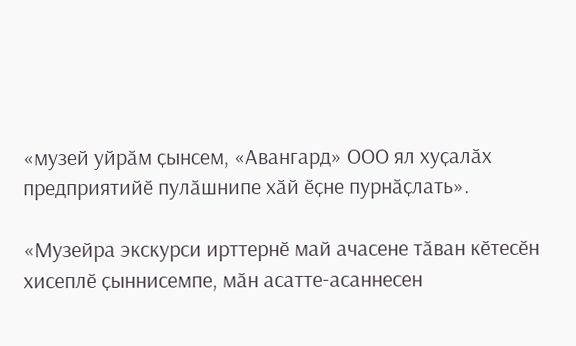«музей уйрӑм ҫынсем, «Авангард» ООО ял хуҫалӑх предприятийӗ пулӑшнипе хӑй ӗҫне пурнӑҫлать».

«Музейра экскурси ирттернӗ май ачасене тӑван кӗтесӗн хисеплӗ ҫыннисемпе, мӑн асатте-асаннесен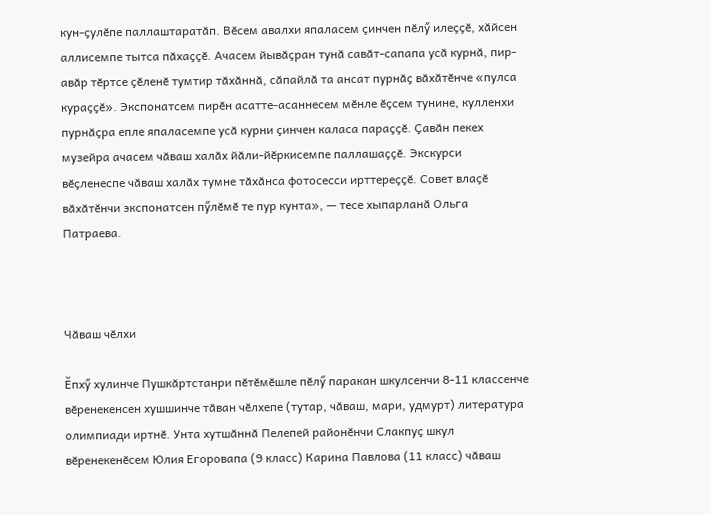кун-ҫулӗпе паллаштаратӑп. Вӗсем авалхи япаласем ҫинчен пӗлӳ илеҫҫӗ, хӑйсен аллисемпе тытса пӑхаҫҫӗ. Ачасем йывӑҫран тунӑ савӑт-сапапа усӑ курнӑ, пир-авӑр тӗртсе ҫӗленӗ тумтир тӑхӑннӑ, сӑпайлӑ та ансат пурнӑҫ вӑхӑтӗнче «пулса кураҫҫӗ». Экспонатсем пирӗн асатте-асаннесем мӗнле ӗҫсем тунине, кулленхи пурнӑҫра епле япаласемпе усӑ курни ҫинчен каласа параҫҫӗ. Ҫавӑн пекех музейра ачасем чӑваш халӑх йӑли-йӗркисемпе паллашаҫҫӗ. Экскурси вӗҫленеспе чӑваш халӑх тумне тӑхӑнса фотосесси ирттереҫҫӗ. Совет влаҫӗ вӑхӑтӗнчи экспонатсен пӳлӗмӗ те пур кунта», — тесе хыпарланӑ Ольга Патраева.



Чӑваш чӗлхи

Ӗпхӳ хулинче Пушкӑртстанри пӗтӗмӗшле пӗлӳ паракан шкулсенчи 8-11 классенче вӗренекенсен хушшинче тӑван чӗлхепе (тутар, чӑваш, мари, удмурт) литература олимпиади иртнӗ. Унта хутшӑннӑ Пелепей районӗнчи Слакпуҫ шкул вӗренекенӗсем Юлия Егоровапа (9 класс) Карина Павлова (11 класс) чӑваш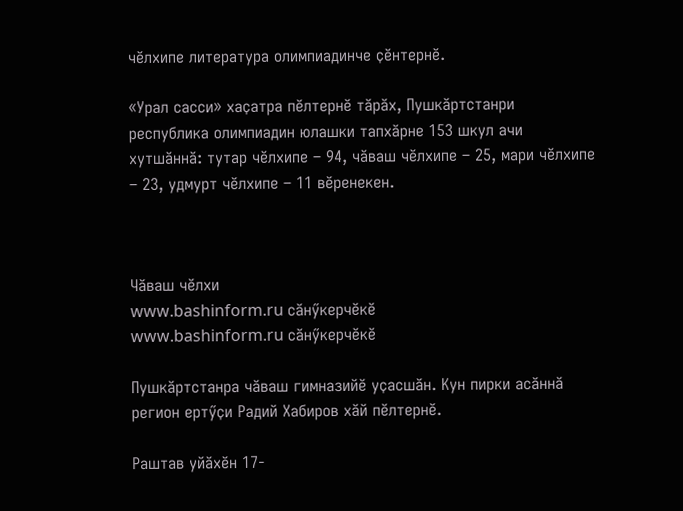чӗлхипе литература олимпиадинче ҫӗнтернӗ.

«Урал сасси» хаҫатра пӗлтернӗ тӑрӑх, Пушкӑртстанри республика олимпиадин юлашки тапхӑрне 153 шкул ачи хутшӑннӑ: тутар чӗлхипе – 94, чӑваш чӗлхипе – 25, мари чӗлхипе – 23, удмурт чӗлхипе – 11 вӗренекен.



Чӑваш чӗлхи
www.bashinform.ru сӑнӳкерчӗкӗ
www.bashinform.ru сӑнӳкерчӗкӗ

Пушкӑртстанра чӑваш гимназийӗ уҫасшӑн. Кун пирки асӑннӑ регион ертӳҫи Радий Хабиров хӑй пӗлтернӗ.

Раштав уйӑхӗн 17-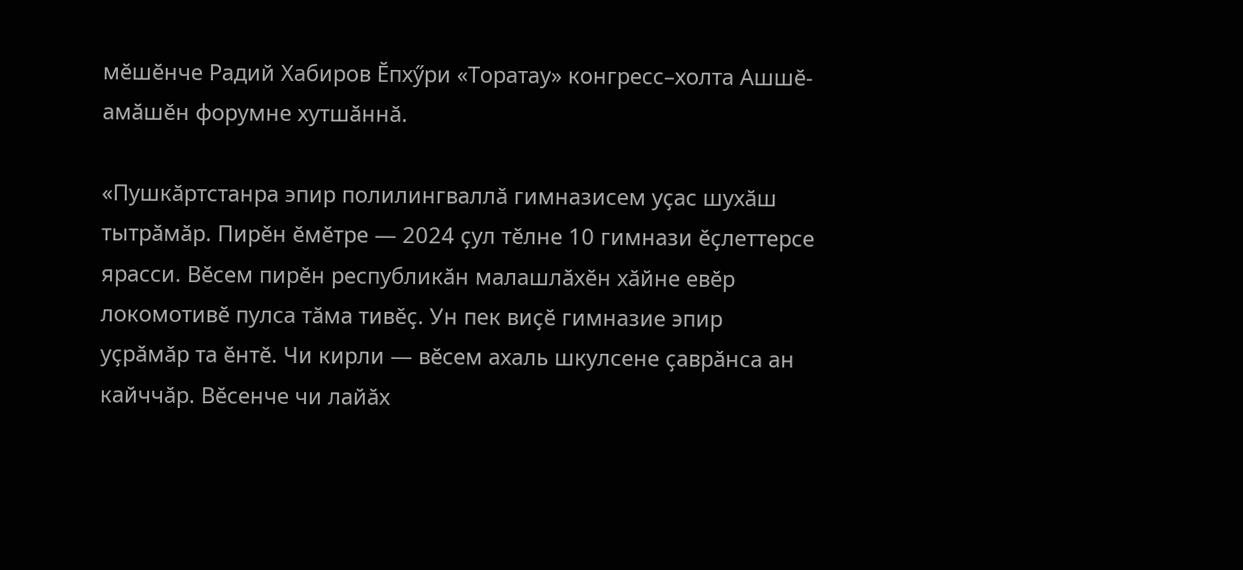мӗшӗнче Радий Хабиров Ӗпхӳри «Торатау» конгресс–холта Ашшӗ-амӑшӗн форумне хутшӑннӑ.

«Пушкӑртстанра эпир полилингваллӑ гимназисем уҫас шухӑш тытрӑмӑр. Пирӗн ӗмӗтре — 2024 ҫул тӗлне 10 гимнази ӗҫлеттерсе ярасси. Вӗсем пирӗн республикӑн малашлӑхӗн хӑйне евӗр локомотивӗ пулса тӑма тивӗҫ. Ун пек виҫӗ гимназие эпир уҫрӑмӑр та ӗнтӗ. Чи кирли — вӗсем ахаль шкулсене ҫаврӑнса ан кайччӑр. Вӗсенче чи лайӑх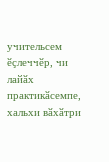учительсем ӗҫлеччӗр, чи лайӑх практикӑсемпе, хальхи вӑхӑтри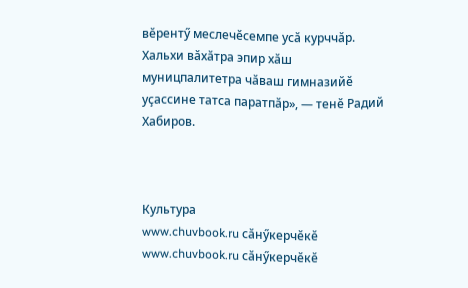вӗрентӳ меслечӗсемпе усӑ курччӑр. Хальхи вӑхӑтра эпир хӑш муницпалитетра чӑваш гимназийӗ уҫассине татса паратпӑр», — тенӗ Радий Хабиров.



Культура
www.chuvbook.ru сӑнӳкерчӗкӗ
www.chuvbook.ru сӑнӳкерчӗкӗ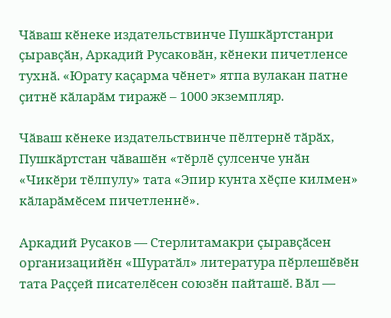Чӑваш кӗнеке издательствинче Пушкӑртстанри ҫыравҫӑн, Аркадий Русаковӑн, кӗнеки пичетленсе тухнӑ. «Юрату каҫарма чӗнет» ятпа вулакан патне ҫитнӗ кӑларӑм тиражӗ – 1000 экземпляр.

Чӑваш кӗнеке издательствинче пӗлтернӗ тӑрӑх, Пушкӑртстан чӑвашӗн «тӗрлӗ ҫулсенче унӑн «Чикӗри тӗлпулу» тата «Эпир кунта хӗҫпе килмен» кӑларӑмӗсем пичетленнӗ».

Аркадий Русаков — Стерлитамакри ҫыравҫӑсен организацийӗн «Шуратӑл» литература пӗрлешӗвӗн тата Раҫҫей писателӗсен союзӗн пайташӗ. Вӑл —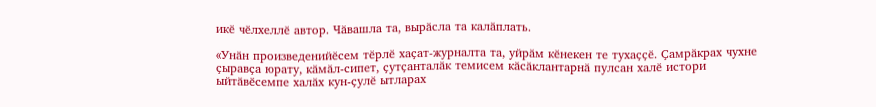икӗ чӗлхеллӗ автор. Чӑвашла та, вырӑсла та калӑплать.

«Унӑн произведенийӗсем тӗрлӗ хаҫат-журналта та, уйрӑм кӗнекен те тухаҫҫӗ. Ҫамрӑкрах чухне ҫыравҫа юрату, кӑмӑл-сипет, ҫутҫанталӑк темисем кӑсӑклантарнӑ пулсан халӗ истори ыйтӑвӗсемпе халӑх кун-ҫулӗ ытларах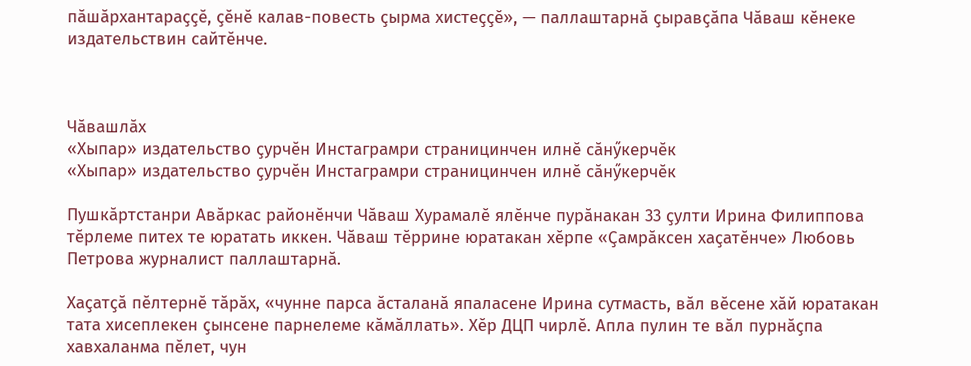пӑшӑрхантараҫҫӗ, ҫӗнӗ калав-повесть ҫырма хистеҫҫӗ», — паллаштарнӑ ҫыравҫӑпа Чӑваш кӗнеке издательствин сайтӗнче.



Чӑвашлӑх
«Хыпар» издательство ҫурчӗн Инстаграмри страницинчен илнӗ сӑнӳкерчӗк
«Хыпар» издательство ҫурчӗн Инстаграмри страницинчен илнӗ сӑнӳкерчӗк

Пушкӑртстанри Авӑркас районӗнчи Чӑваш Хурамалӗ ялӗнче пурӑнакан 33 ҫулти Ирина Филиппова тӗрлеме питех те юратать иккен. Чӑваш тӗррине юратакан хӗрпе «Ҫамрӑксен хаҫатӗнче» Любовь Петрова журналист паллаштарнӑ.

Хаҫатҫӑ пӗлтернӗ тӑрӑх, «чунне парса ӑсталанӑ япаласене Ирина сутмасть, вӑл вӗсене хӑй юратакан тата хисеплекен ҫынсене парнелеме кӑмӑллать». Хӗр ДЦП чирлӗ. Апла пулин те вӑл пурнӑҫпа хавхаланма пӗлет, чун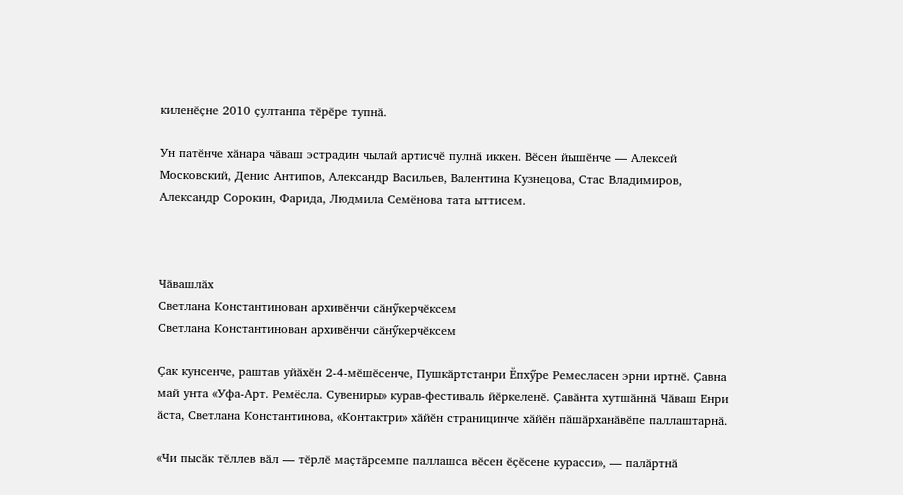киленӗҫне 2010 ҫултанпа тӗрӗре тупнӑ.

Ун патӗнче хӑнара чӑваш эстрадин чылай артисчӗ пулнӑ иккен. Вӗсен йышӗнче — Алексей Московский, Денис Антипов, Александр Васильев, Валентина Кузнецова, Стас Владимиров, Александр Сорокин, Фарида, Людмила Семёнова тата ыттисем.



Чӑвашлӑх
Светлана Константинован архивӗнчи сӑнӳкерчӗксем
Светлана Константинован архивӗнчи сӑнӳкерчӗксем

Ҫак кунсенче, раштав уйӑхӗн 2-4-мӗшӗсенче, Пушкӑртстанри Ӗпхӳре Ремесласен эрни иртнӗ. Ҫавна май унта «Уфа-Арт. Ремёсла. Сувениры» курав-фестиваль йӗркеленӗ. Ҫавӑнта хутшӑннӑ Чӑваш Енри ӑста, Светлана Константинова, «Контактри» хӑйӗн страницинче хӑйӗн пӑшӑрханӑвӗпе паллаштарнӑ.

«Чи пысӑк тӗллев вӑл — тӗрлӗ маҫтӑрсемпе паллашса вӗсен ӗҫӗсене курасси», — палӑртнӑ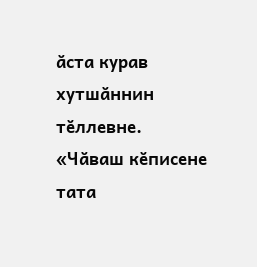ӑста курав хутшӑннин тӗллевне. «Чӑваш кӗписене тата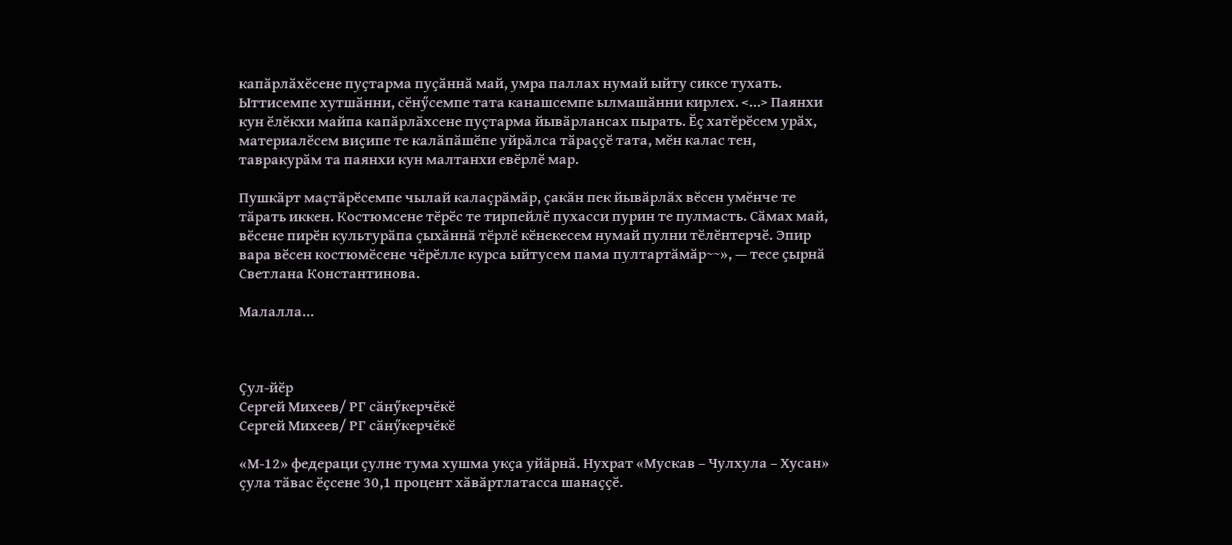капӑрлӑхӗсене пуҫтарма пуҫӑннӑ май, умра паллах нумай ыйту сиксе тухать. Ыттисемпе хутшӑнни, сӗнӳсемпе тата канашсемпе ылмашӑнни кирлех. <...> Паянхи кун ӗлӗкхи майпа капӑрлӑхсене пуҫтарма йывӑрлансах пырать. Ӗҫ хатӗрӗсем урӑх, материалӗсем виҫипе те калӑпӑшӗпе уйрӑлса тӑраҫҫӗ тата, мӗн калас тен, тавракурӑм та паянхи кун малтанхи евӗрлӗ мар.

Пушкӑрт маҫтӑрӗсемпе чылай калаҫрӑмӑр, ҫакӑн пек йывӑрлӑх вӗсен умӗнче те тӑрать иккен. Костюмсене тӗрӗс те тирпейлӗ пухасси пурин те пулмасть. Сӑмах май, вӗсене пирӗн культурӑпа ҫыхӑннӑ тӗрлӗ кӗнекесем нумай пулни тӗлӗнтерчӗ. Эпир вара вӗсен костюмӗсене чӗрӗлле курса ыйтусем пама пултартӑмӑр~~», — тесе ҫырнӑ Светлана Константинова.

Малалла...



Ҫул-йӗр
Сергей Михеев/ РГ сӑнӳкерчӗкӗ
Сергей Михеев/ РГ сӑнӳкерчӗкӗ

«М-12» федераци ҫулне тума хушма укҫа уйӑрнӑ. Нухрат «Мускав – Чулхула – Хусан» ҫула тӑвас ӗҫсене 30,1 процент хӑвӑртлатасса шанаҫҫӗ.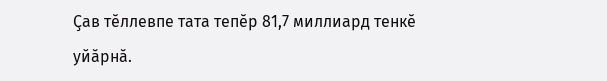Ҫав тӗллевпе тата тепӗр 81,7 миллиард тенкӗ уйӑрнӑ.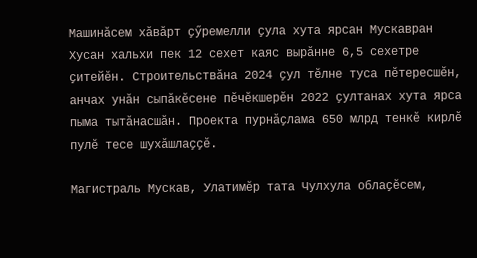Машинӑсем хӑвӑрт ҫӳремелли ҫула хута ярсан Мускавран Хусан хальхи пек 12 сехет каяс вырӑнне 6,5 сехетре ҫитейӗн. Строительствӑна 2024 ҫул тӗлне туса пӗтересшӗн, анчах унӑн сыпӑкӗсене пӗчӗкшерӗн 2022 ҫултанах хута ярса пыма тытӑнасшӑн. Проекта пурнӑҫлама 650 млрд тенкӗ кирлӗ пулӗ тесе шухӑшлаҫҫӗ.

Магистраль Мускав, Улатимӗр тата Чулхула облаҫӗсем,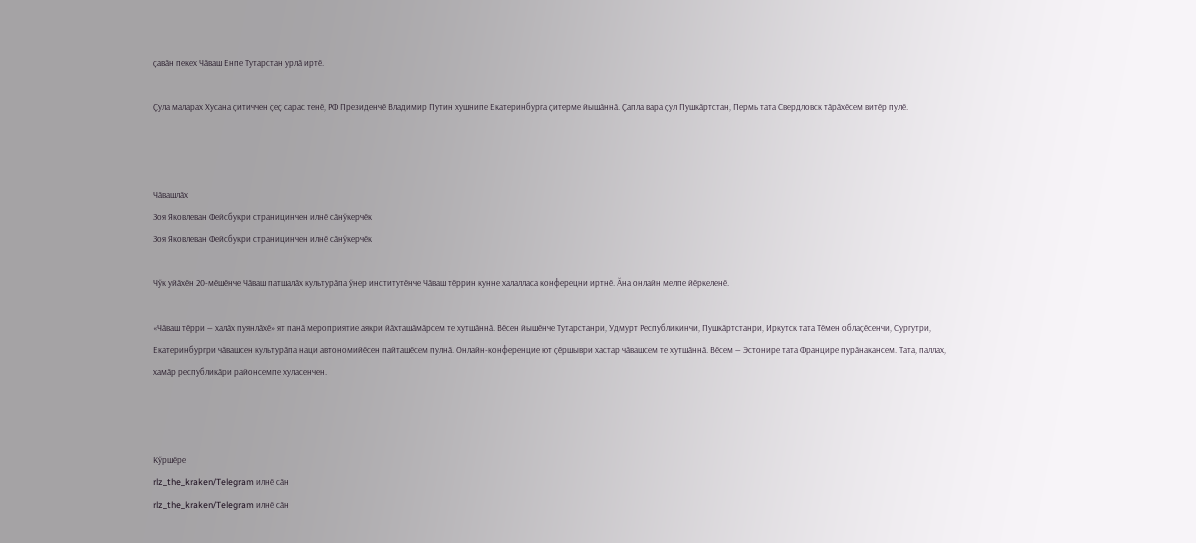ҫавӑн пекех Чӑваш Енпе Тутарстан урлӑ иртӗ.

Ҫула маларах Хусана ҫитиччен ҫеҫ сарас тенӗ, РФ Президенчӗ Владимир Путин хушнипе Екатеринбурга ҫитерме йышӑннӑ. Ҫапла вара ҫул Пушкӑртстан, Пермь тата Свердловск тӑрӑхӗсем витӗр пулӗ.



Чӑвашлӑх
Зоя Яковлеван Фейсбукри страницинчен илнӗ сӑнӳкерчӗк
Зоя Яковлеван Фейсбукри страницинчен илнӗ сӑнӳкерчӗк

Чӳк уйӑхӗн 20-мӗшӗнче Чӑваш патшалӑх культурӑпа ӳнер институтӗнче Чӑваш тӗррин кунне халалласа конферецни иртнӗ. Ӑна онлайн мелпе йӗркеленӗ.

«Чӑваш тӗрри — халӑх пуянлӑхӗ» ят панӑ мероприятие аякри йӑхташӑмӑрсем те хутшӑннӑ. Вӗсен йышӗнче Тутарстанри, Удмурт Республикинчи, Пушкӑртстанри, Иркутск тата Тӗмен облаҫӗсенчи, Сургутри, Екатеринбургри чӑвашсен культурӑпа наци автономийӗсен пайташӗсем пулнӑ. Онлайн-конференцие ют ҫӗршыври хастар чӑвашсем те хутшӑннӑ. Вӗсем — Эстонире тата Францире пурӑнакансем. Тата, паллах, хамӑр республикӑри районсемпе хуласенчен.



Кӳршӗре
rlz_the_kraken/Telegram илнӗ сӑн
rlz_the_kraken/Telegram илнӗ сӑн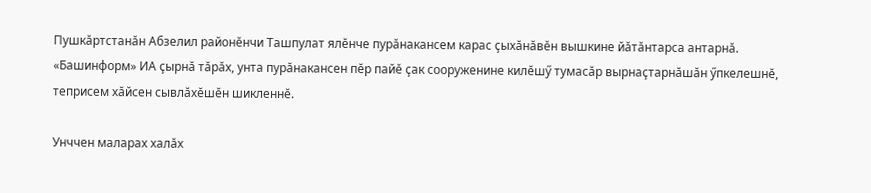Пушкӑртстанӑн Абзелил районӗнчи Ташпулат ялӗнче пурӑнакансем карас ҫыхӑнӑвӗн вышкине йӑтӑнтарса антарнӑ. «Башинформ» ИА ҫырнӑ тӑрӑх, унта пурӑнакансен пӗр пайӗ ҫак сооруженине килӗшӳ тумасӑр вырнаҫтарнӑшӑн ӳпкелешнӗ, теприсем хӑйсен сывлӑхӗшӗн шикленнӗ.

Унччен маларах халӑх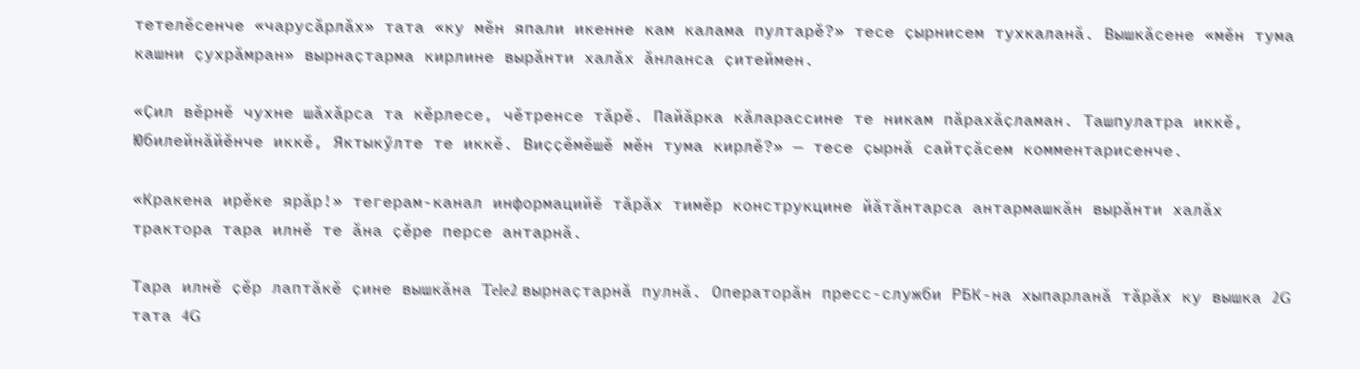тетелӗсенче «чарусӑрлӑх» тата «ку мӗн япали икенне кам калама пултарӗ?» тесе ҫырнисем тухкаланӑ. Вышкӑсене «мӗн тума кашни ҫухрӑмран» вырнаҫтарма кирлине вырӑнти халӑх ӑнланса ҫитеймен.

«Ҫил вӗрнӗ чухне шӑхӑрса та кӗрлесе, чӗтренсе тӑрӗ. Пайӑрка кӑларассине те никам пӑрахӑҫламан. Ташпулатра иккӗ, Юбилейнӑйӗнче иккӗ, Яктыкӳлте те иккӗ. Виҫҫӗмӗшӗ мӗн тума кирлӗ?» — тесе ҫырнӑ сайтҫӑсем комментарисенче.

«Кракена ирӗке ярӑр!» тегерам-канал информацийӗ тӑрӑх тимӗр конструкцине йӑтӑнтарса антармашкӑн вырӑнти халӑх трактора тара илнӗ те ӑна ҫӗре персе антарнӑ.

Тара илнӗ ҫӗр лаптӑкӗ ҫине вышкӑна Tele2 вырнаҫтарнӑ пулнӑ. Операторӑн пресс-служби РБК-на хыпарланӑ тӑрӑх ку вышка 2G тата 4G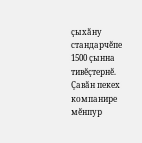ҫыхӑну стандарчӗпе 1500 ҫынна тивӗҫтернӗ. Ҫавӑн пекех компанире мӗнпур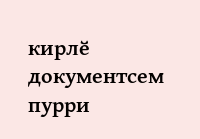кирлӗ документсем пурри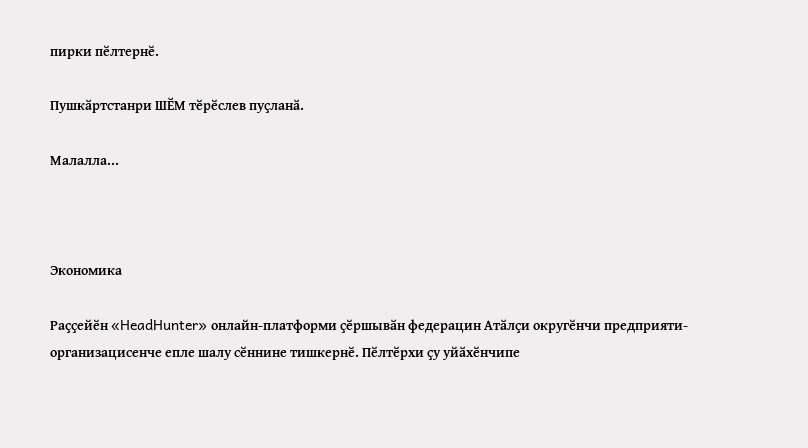пирки пӗлтернӗ.

Пушкӑртстанри ШӖМ тӗрӗслев пуҫланӑ.

Малалла...



Экономика

Раҫҫейӗн «HeadHunter» онлайн-платформи ҫӗршывӑн федерацин Атӑлҫи округӗнчи предприяти-организацисенче епле шалу сӗннине тишкернӗ. Пӗлтӗрхи ҫу уйӑхӗнчипе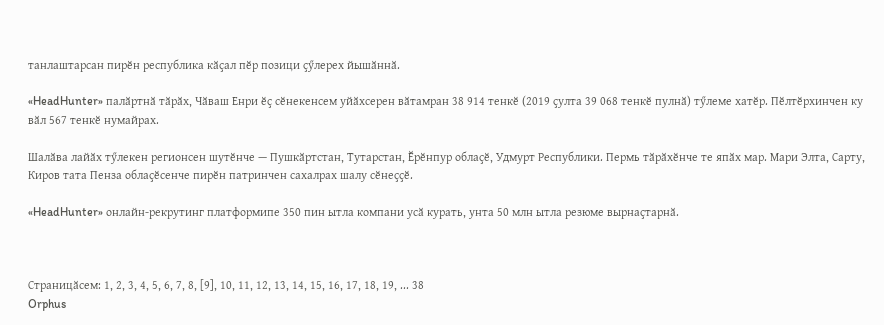танлаштарсан пирӗн республика кӑҫал пӗр позици ҫӳлерех йышӑннӑ.

«HeadHunter» палӑртнӑ тӑрӑх, Чӑваш Енри ӗҫ сӗнекенсем уйӑхсерен вӑтамран 38 914 тенкӗ (2019 ҫулта 39 068 тенкӗ пулнӑ) тӳлеме хатӗр. Пӗлтӗрхинчен ку вӑл 567 тенкӗ нумайрах.

Шалӑва лайӑх тӳлекен регионсен шутӗнче — Пушкӑртстан, Тутарстан, Ӗрӗнпур облаҫӗ, Удмурт Республики. Пермь тӑрӑхӗнче те япӑх мар. Мари Элта, Сарту, Киров тата Пенза облаҫӗсенче пирӗн патринчен сахалрах шалу сӗнеҫҫӗ.

«HeadHunter» онлайн-рекрутинг платформипе 350 пин ытла компани усӑ курать, унта 50 млн ытла резюме вырнаҫтарнӑ.



Страницӑсем: 1, 2, 3, 4, 5, 6, 7, 8, [9], 10, 11, 12, 13, 14, 15, 16, 17, 18, 19, ... 38
Orphus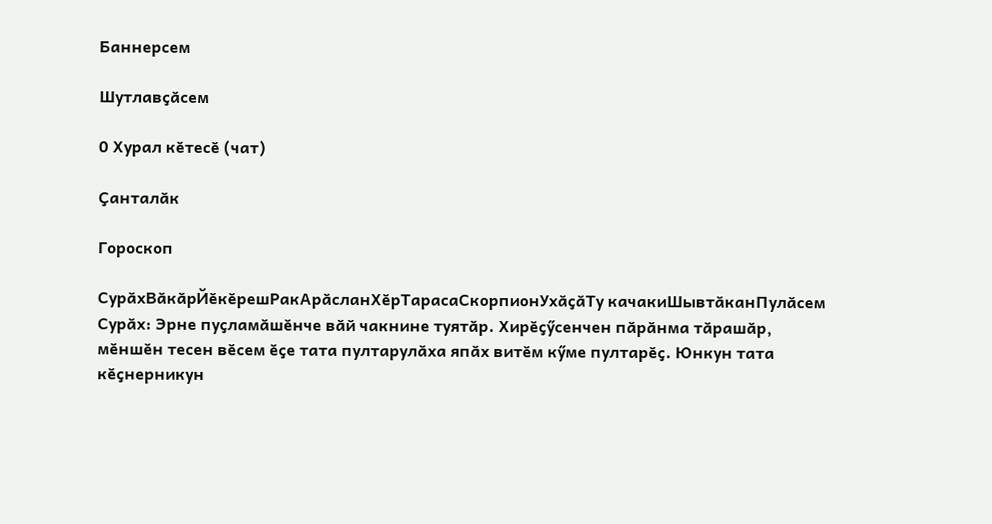Баннерсем

Шутлавҫӑсем

0 Хурал кӗтесӗ (чат)

Ҫанталӑк

Гороскоп

СурӑхВӑкӑрЙӗкӗрешРакАрӑсланХӗрТарасаСкорпионУхӑҫӑТу качакиШывтӑканПулӑсем
Сурӑх: Эрне пуҫламӑшӗнче вӑй чакнине туятӑр. Хирӗҫӳсенчен пӑрӑнма тӑрашӑр, мӗншӗн тесен вӗсем ӗҫе тата пултарулӑха япӑх витӗм кӳме пултарӗҫ. Юнкун тата кӗҫнерникун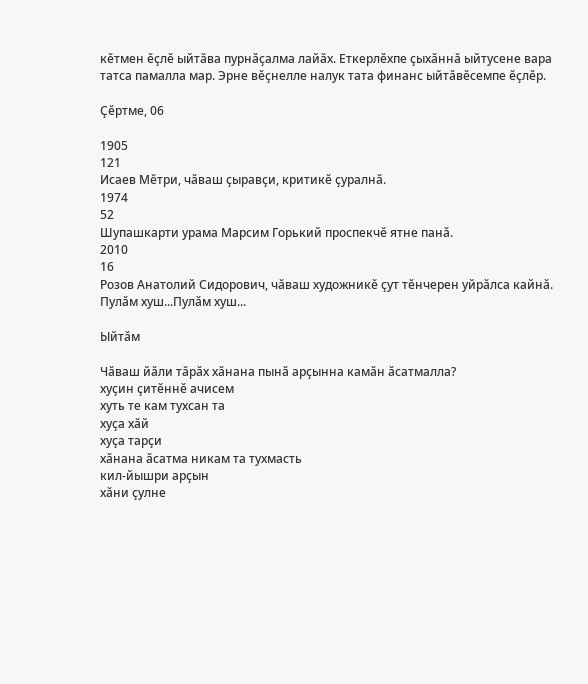кӗтмен ӗҫлӗ ыйтӑва пурнӑҫалма лайӑх. Еткерлӗхпе ҫыхӑннӑ ыйтусене вара татса памалла мар. Эрне вӗҫнелле налук тата финанс ыйтӑвӗсемпе ӗҫлӗр.

Ҫӗртме, 06

1905
121
Исаев Мӗтри, чӑваш ҫыравҫи, критикӗ ҫуралнӑ.
1974
52
Шупашкарти урама Марсим Горький проспекчӗ ятне панӑ.
2010
16
Розов Анатолий Сидорович, чӑваш художникӗ ҫут тӗнчерен уйрӑлса кайнӑ.
Пулӑм хуш...Пулӑм хуш...

Ыйтӑм

Чӑваш йӑли тӑрӑх хӑнана пынӑ арҫынна камӑн ӑсатмалла?
хуҫин ҫитӗннӗ ачисем
хуть те кам тухсан та
хуҫа хӑй
хуҫа тарҫи
хӑнана ӑсатма никам та тухмасть
кил-йышри арҫын
хӑни ҫулне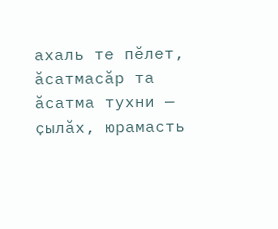ахаль те пӗлет, ӑсатмасӑр та
ӑсатма тухни — ҫылӑх, юрамасть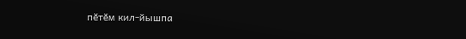пӗтӗм кил-йышпа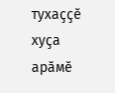тухаҫҫӗ
хуҫа арӑмӗ